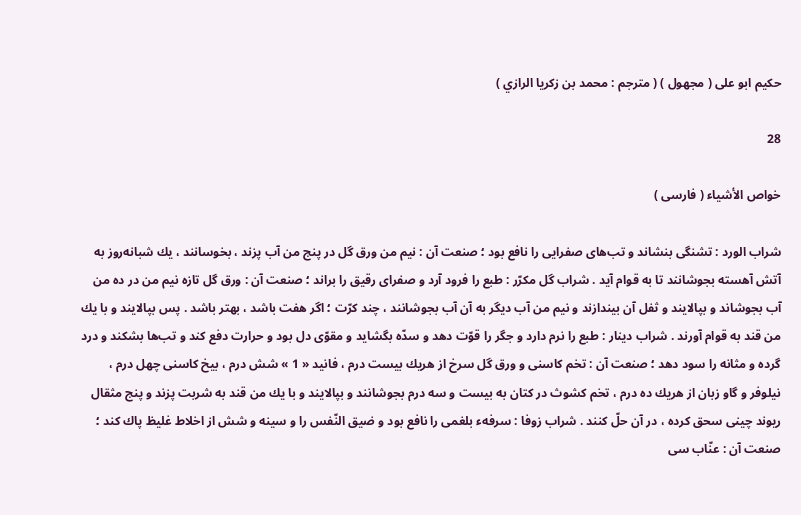حكيم ابو على ( مجهول ) ( مترجم : محمد بن زكريا الرازي )

28

خواص الأشياء ( فارسى )

شراب الورد : تشنگى بنشاند و تب‌هاى صفرايى را نافع بود ؛ صنعت آن : نيم من ورق گل در پنج من آب پزند ، بخوسانند ، يك شبانه‌روز به آتش آهسته بجوشانند تا به قوام آيد . شراب گل مكرّر : طبع را فرود آرد و صفراى رقيق را براند ؛ صنعت آن : ورق گل تازه نيم من در ده من آب بجوشاند و بپالايند و ثفل آن بيندازند و نيم من آب ديگر به آن آب بجوشانند ، چند كرّت ؛ اگر هفت باشد ، بهتر باشد . پس بپالايند و با يك من قند به قوام آورند . شراب دينار : طبع را نرم دارد و جگر را قوّت دهد و سدّه بگشايد و مقوّى دل بود و حرارت دفع كند و تب‌ها بشكند و درد گرده و مثانه را سود دهد ؛ صنعت آن : تخم كاسنى و ورق گل سرخ از هريك بيست درم ، فانيد « 1 » شش درم ، بيخ كاسنى چهل درم ، نيلوفر و گاو زبان از هريك ده درم ، تخم كشوث در كتان به بيست و سه درم بجوشانند و بپالايند و با يك من قند به شربت پزند و پنج مثقال ريوند چينى سحق كرده ، در آن حلّ كنند . شراب زوفا : سرفهء بلغمى را نافع بود و ضيق النّفس را و سينه و شش از اخلاط غليظ پاك كند ؛ صنعت آن : عنّاب سى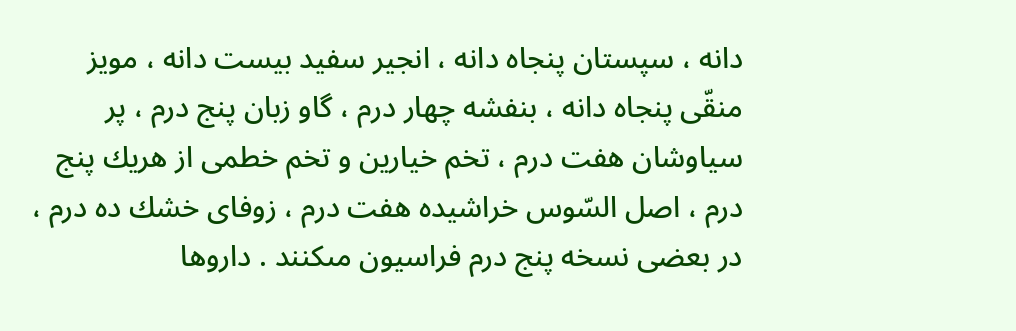دانه ، سپستان پنجاه دانه ، انجير سفيد بيست دانه ، مويز منقّى پنجاه دانه ، بنفشه چهار درم ، گاو زبان پنج درم ، پر سياوشان هفت درم ، تخم خيارين و تخم خطمى از هريك پنج درم ، اصل السّوس خراشيده هفت درم ، زوفاى خشك ده درم ، در بعضى نسخه پنج درم فراسيون مىكنند . داروها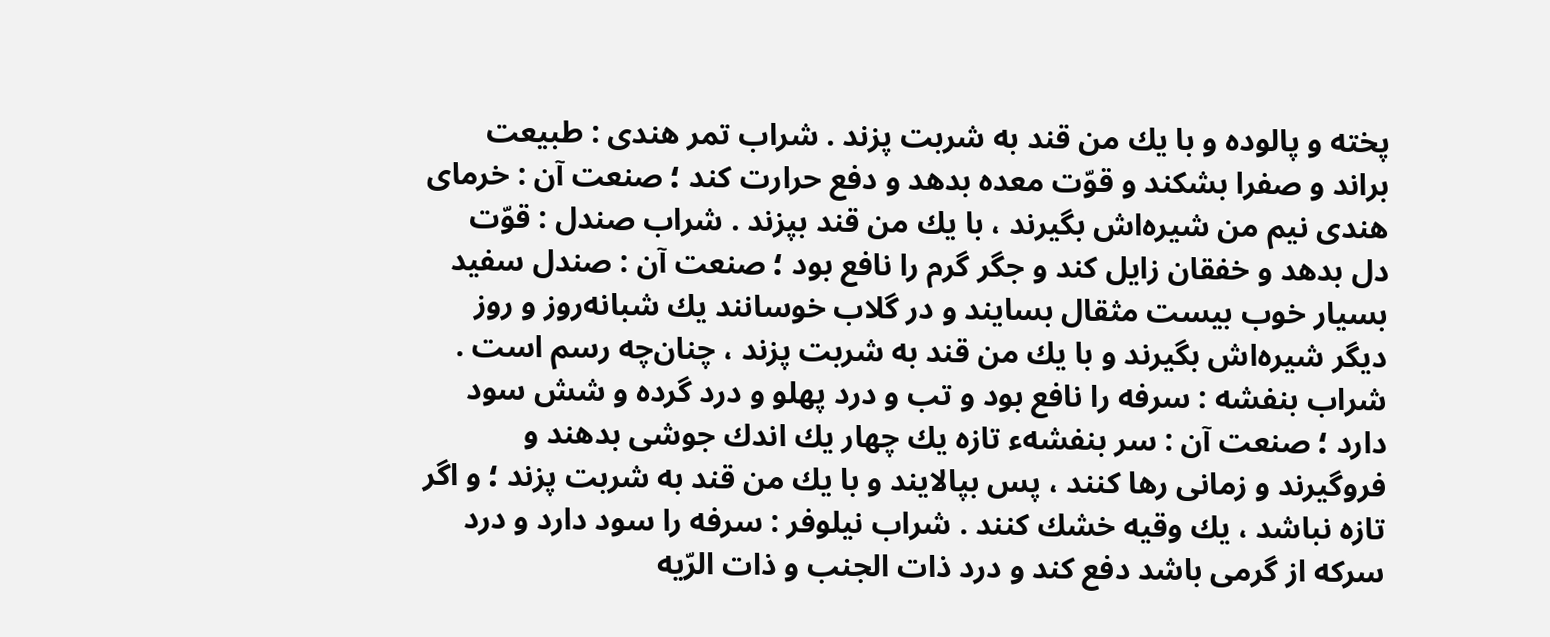پخته و پالوده و با يك من قند به شربت پزند . شراب تمر هندى : طبيعت براند و صفرا بشكند و قوّت معده بدهد و دفع حرارت كند ؛ صنعت آن : خرماى هندى نيم من شيره‌اش بگيرند ، با يك من قند بپزند . شراب صندل : قوّت دل بدهد و خفقان زايل كند و جگر گرم را نافع بود ؛ صنعت آن : صندل سفيد بسيار خوب بيست مثقال بسايند و در گلاب خوسانند يك شبانه‌روز و روز ديگر شيره‌اش بگيرند و با يك من قند به شربت پزند ، چنان‌چه رسم است . شراب بنفشه : سرفه را نافع بود و تب و درد پهلو و درد گرده و شش سود دارد ؛ صنعت آن : سر بنفشهء تازه يك چهار يك اندك جوشى بدهند و فروگيرند و زمانى رها كنند ، پس بپالايند و با يك من قند به شربت پزند ؛ و اگر تازه نباشد ، يك وقيه خشك كنند . شراب نيلوفر : سرفه را سود دارد و درد سركه از گرمى باشد دفع كند و درد ذات الجنب و ذات الرّيه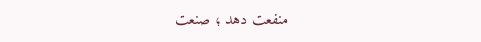منفعت دهد ؛ صنعت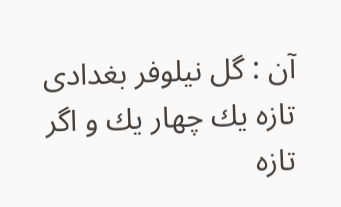آن : گل نيلوفر بغدادى تازه يك چهار يك و اگر تازه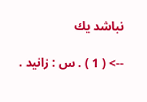نباشد يك

--> ( 1 ) . س : زانيد .